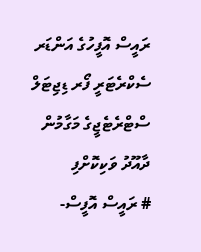ރައީސް އޮފީހުގެ އަންޑަރ ސެކްރެޓަރީ ފޯރ ޑިޖިޓަލް ސްޓްރެޓެޖީގެ މަގާމުން ދާއޫދު ވަކިކޮށްފި
# ރައީސް އޮފީސް-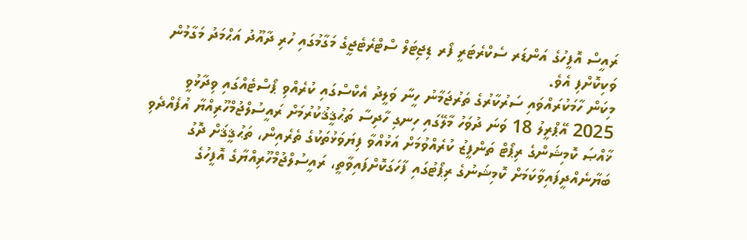ރައީސް އޮފީހުގެ އަންޑަރ ސެކްރެޓަރީ ފޯރ ޑިޖިޓަލް ސްޓްރެޓެޖީގެ މަގާމުގައި ހުރި ދާއޫދު އަޙްމަދު މަގާމުން ވަކިކޮށްފި އެވެ.
މިކަން ހާމަކުރައްވައި ސަރުކާރުގެ ތަރުޖަމާނު ހީނާ ވަލީދު އެކްސްގައި ކުރެއްވި ޕޯސްޓެއްގައި ވިދާޅުވީ 2025 އޭޕްރީލު 18 ވަނަ ދުވަހު މާލޭގައި ހިނގި ހާދިސާ ތަޙުޤީޤުކުރުމަށް ރައީސުލްޖުމްހޫރިއްޔާ އުފެއްދެވި ޚާއްޞަ ކޮމިޝަންގެ ރިޕޯޓް ތަންފީޒު ކުރެއްވުމަށް އަޅުއްވާ ފިޔަވަޅުތަކުގެ ތެރެއިން، ތަޙުޤީޤަށް ދޮގު ބަޔާނެއްދީފައިވާކަމަށް ކޮމިޝަނުގެ ރިޕޯޓުގައި ފާހަގަކޮށްފައިވާތީ، ރައީސުލްޖުމްހޫރިއްޔާގެ އޮފީހުގެ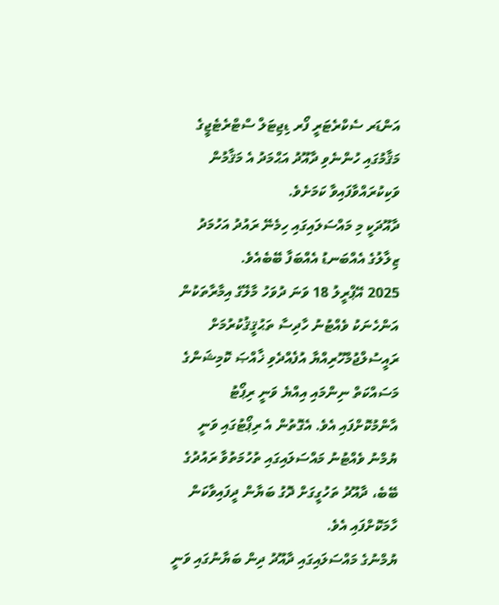އަންޑަރ ސެކްރެޓަރީ ފޯރ ޑިޖިޓަލް ސްޓްރެޓެޖީގެ މަޤާމުގައި ހުންނެވި ދާއޫދު އަޙްމަދު އެ މަޤާމުން ވަކިކުރައްވާފައިވާ ކަމަށެވެ.
ދާއޫދަކީ މި މައްސަލައިގައި ހިމެނޭ ރައުދު އަހުމަދު ޒިލާލުގެ އެއްބަނޑު އެއްބަފާ ބޭބެއެވެ.
2025 އޭޕްރީލު 18 ވަނަ ދުވަހު މާލޭގެ އިމާރާތަކުން އަންހެނަކު ވެއްޓުނު ހާދިސާ ތަޙުޤީޤުކުރުމަށް ރައީސުލްޖުމްހޫރިއްޔާ އުފެއްދެވި ޚާއްޞަ ކޮމިޝަންގެ މަސައްކަތް ނިންމައި އިއްޔެ ވަނީ ރިޕޯޓު އާންމުކޮށްފައި އެވެ. އެގޮތުން އެ ރިޕޯޓުގައި ވަނީ ޔުމްނު ވެއްޓުނު މައްސަލައިގައި ތުހުމަތުވާ ރައުދުގެ ބޭބެ، ދާއޫދު ތަހުގީގަށް ދޮގު ބަޔާން ދީފައިވާކަން ހާމަކޮށްފައި އެވެ.
ޔުމްނުގެ މައްސަލައިގައި ދާއޫދު ދިން ބަޔާނުގައި ވަނީ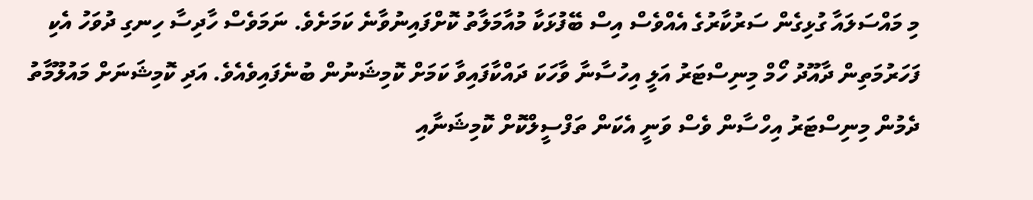މި މައްސަލައާ ގުޅިގެން ސަރުކާރުގެ އެއްވެސް އިސް ބޭފުޅަކާ މުއާމަލާތު ކޮށްފައިނުވާނެ ކަމަށެވެ. ނަމަވެސް ހާދިސާ ހިނގި ދުވަހު އެކި ފަހަރުމަތިން ދާއޫދު ހޯމް މިނިސްޓަރު އަލީ އިހުސާނާ ވާހަކަ ދައްކާފައިވާ ކަމަށް ކޮމިޝަނުން ބުނެފައިވެއެވެ. އަދި ކޮމިޝަނަށް މައުލޫމާތު ދެމުން މިނިސްޓަރު އިހްސާން ވެސް ވަނީ އެކަން ތަފްސީލްކޮށް ކޮމިޝަނާއި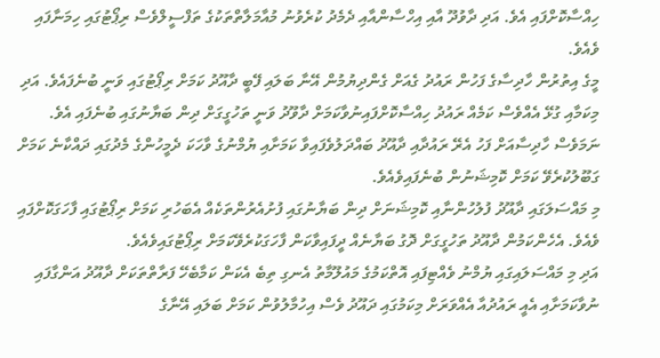ހިއްސާކޮށްފައި އެވެ. އަދި ދާވުދޫ އާއި އިހްސާންއާއި ދެމެދު ކުރެވުނު މުއާމަލާތްތަކުގެ ތަފްސީލްވެސް ރިޕޯޓުގައި ހިމަނާފައި ވެއެވެ.
މީގެ އިތުރުން ހާދިސާގެ ފަހުން ރައުދު ގެއަށް ގެންދިޔުމުން އޭނާ ބަލައި ފޭބީ ދާއޫދު ކަމަށް ރިޕޯޓުގައި ވަނީ ބުނެފައެވެ. އަދި މިކަމާއި ގުޅޭ އެއްވެސް ކަމެއް ރައުދު ހިއްސާކޮށްފައިނުވާކަމަށް ދާވޫދު ވަނީ ތަހުގީގަށް ދިން ބަޔާނުގައި ބުނެފައި އެވެ. ނަމަވެސް ހާދިސާއަށް ފަހު އެރޭ ރައުދާއި ދާއޫދު ބައްދަލުވެފައިވާ ކަމަށާއި ޔުމްނުގެ ވާހަކަ ދެމީހުންގެ މެދުގައި ދައްކާނެ ކަމަށް ގަބޫލުކުރެވޭ ކަމަށް ކޮމިޝަނުން ބުނެފައިވެއެވެ.
މި މައްސަލަގައި ދާއޫދު ފުލުހުންނާއި ކޮމިޝަނަށް ދިން ބަޔާނުގައި ފުށުއެރުންތަކެއް އެބަހުރި ކަމަށް ރިޕޯޓުގައި ފާހަގަކޮށްފައި ވެއެވެ. އެހެންކަމުން ދާއޫދު ތަހުގީގަށް ދޮގު ބަޔާނެއް ދީފައިވާކަން ފާހަގަކުރެވޭކަމަށް ރިޕޯޓުގައިވެއެވެ.
އަދި މި މައްސަލައިގައި ޔުމްނު ވެއްޓިފައި އޮތްކަމުގެ މައުލޫމާތު އެނގި ތިބެ އެކަން ކަމާބެހޭ ފަރާތްތަކަށް ދާއޫދު އަންގާފައި ނުވާކަމަށާއި އެއީ ރައުދުއާ އެއްވަރަށް މިކަމުގައި ދައޫދު ވެސް އިހުމާލުވުން ކަމަށް ބަލައި އޭނާގެ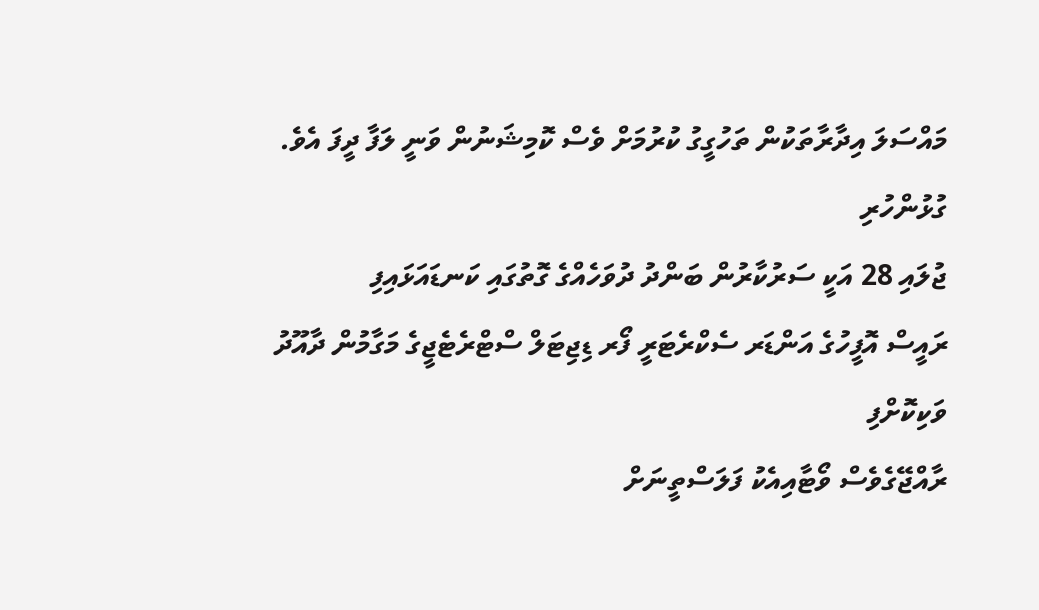މައްސަލަ އިދާރާތަކުން ތަހުގީގު ކުރުމަށް ވެސް ކޮމިޝަނުން ވަނީ ލަފާ ދީފަ އެވެ.
ގުޅުންހުރި
ޖުލައި 28 އަކީ ސަރުކާރުން ބަންދު ދުވަހެއްގެ ގޮތުގައި ކަނޑައަޅައިފި
ރައީސް އޮފީހުގެ އަންޑަރ ސެކްރެޓަރީ ފޯރ ޑިޖިޓަލް ސްޓްރެޓެޖީގެ މަގާމުން ދާއޫދު ވަކިކޮށްފި
ރާއްޖޭގެވެސް ވޯޓާއިއެކު ފަލަސްތީނަށް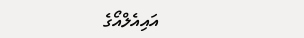އައިއެލްއޯގެ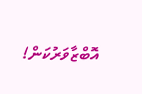އޮބްޒާވަރުކަން!